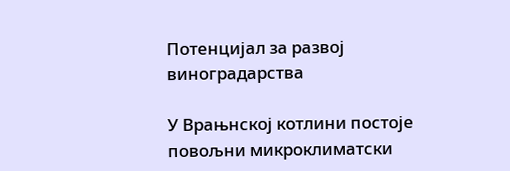Потенцијал за развој виноградарства

У Врањнској котлини постоје повољни микроклиматски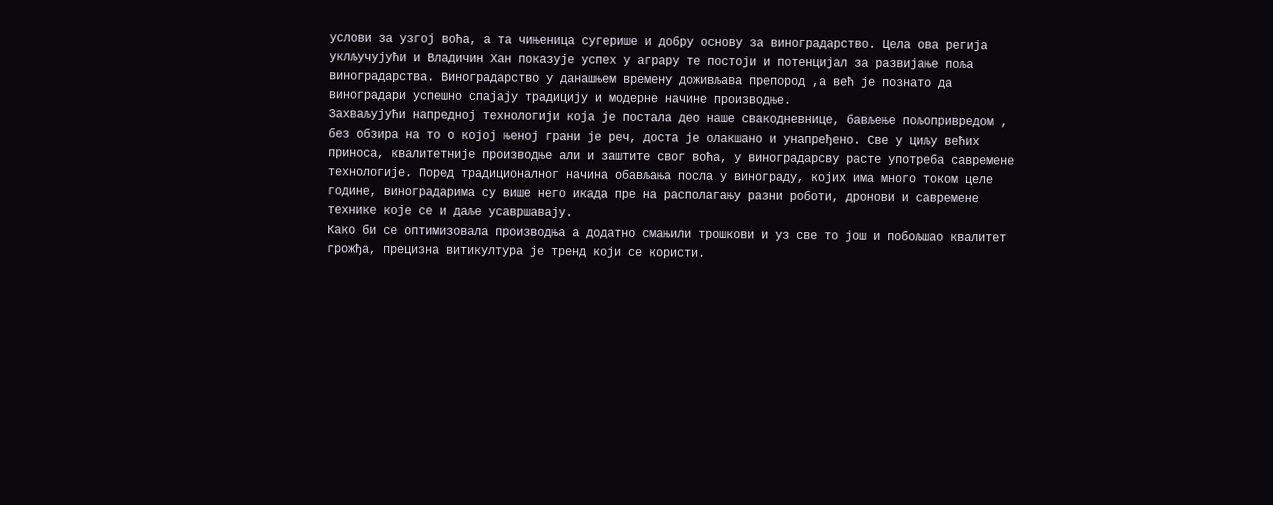услови за узгој воћа, а та чињеница сугерише и добру основу за виноградарство. Цела ова регија уклључујући и Владичин Хан показује успех у аграру те постоји и потенцијал за развијање поља виноградарства. Виноградарство у данашњем времену доживљава препород ,а већ је познато да виноградари успешно спајају традицију и модерне начине производње.
Захваљујући напредној технологији која је постала део наше свакодневнице, бављење пољопривредом , без обзира на то о којој њеној грани је реч, доста је олакшано и унапређено. Све у циљу већих приноса, квалитетније производње али и заштите свог воћа, у виноградарсву расте употреба савремене технологије. Поред традиционалног начина обављања посла у винограду, којих има много током целе године, виноградарима су више него икада пре на располагању разни роботи, дронови и савремене технике које се и даље усавршавају.
Како би се оптимизовала производња а додатно смањили трошкови и уз све то још и побољшао квалитет грожђа, прецизна витикултура је тренд који се користи.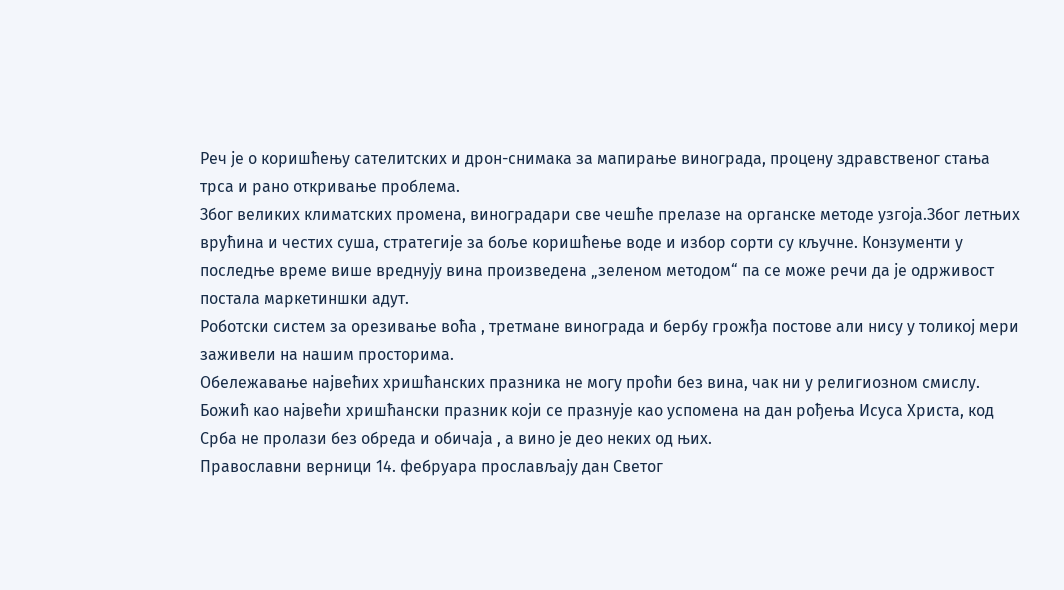Реч је о коришћењу сателитских и дрон-снимака за мапирање винограда, процену здравственог стања трса и рано откривање проблема.
Због великих климатских промена, виноградари све чешће прелазе на органске методе узгоја.Због летњих врућина и честих суша, стратегије за боље коришћење воде и избор сорти су кључне. Конзументи у последње време више вреднују вина произведена „зеленом методом“ па се може речи да је одрживост постала маркетиншки адут.
Роботски систем за орезивање воћа , третмане винограда и бербу грожђа постове али нису у толикој мери заживели на нашим просторима.
Обележавање највећих хришћанских празника не могу проћи без вина, чак ни у религиозном смислу. Божић као највећи хришћански празник који се празнује као успомена на дан рођења Исуса Христа, код Срба не пролази без обреда и обичаја , а вино је део неких од њих.
Православни верници 14. фебруара прослављају дан Светог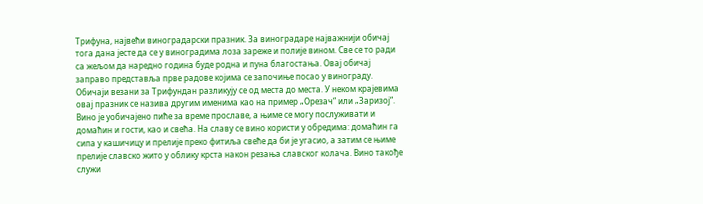Трифуна, највећи виноградарски празник. За виноградаре најважнији обичај тога дана јесте да се у виноградима лоза зареже и полије вином. Све се то ради са жељом да наредно година буде родна и пуна благостања. Овај обичај заправо представља прве радове којима се започиње посао у винограду. Обичаји везани за Трифундан разликују се од места до места. У неком крајевима овај празник се назива другим именима као на пример „Орезач“ или „Заризој“.
Вино је уобичајено пиће за време прославе, а њиме се могу послуживати и домаћин и гости, као и свећа. На славу се вино користи у обредима: домаћин га сипа у кашичицу и прелије преко фитиља свеће да би је угасио, а затим се њиме прелије славско жито у облику крста након резања славског колача. Вино такође служи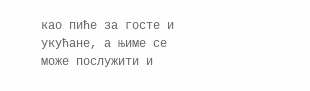као пиће за госте и укућане, а њиме се може послужити и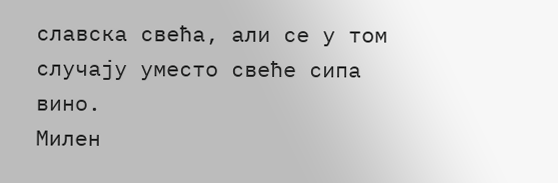славска свећа, али се у том случају уместо свеће сипа вино.
Милен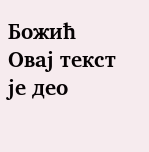Божић
Овај текст је део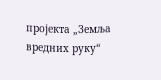пројекта „Земља вредних руку“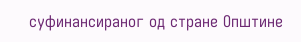суфинансираног од стране Општине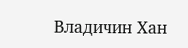Владичин Хан